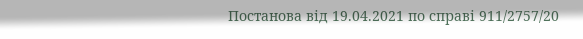Постанова від 19.04.2021 по справі 911/2757/20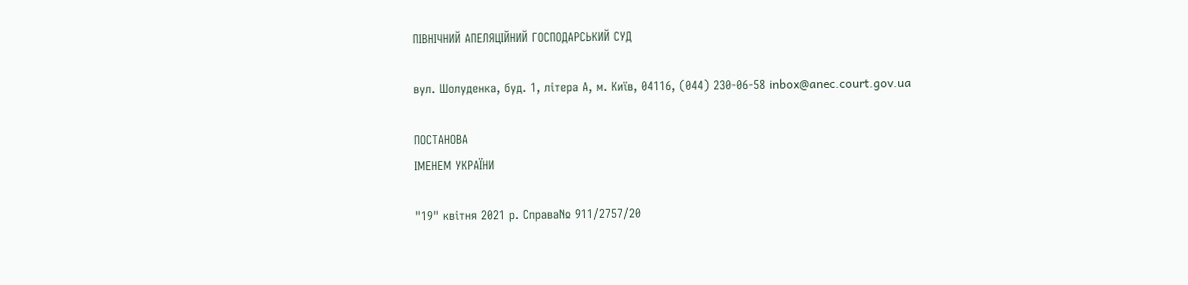ПІВНІЧНИЙ АПЕЛЯЦІЙНИЙ ГОСПОДАРСЬКИЙ СУД

вул. Шолуденка, буд. 1, літера А, м. Київ, 04116, (044) 230-06-58 inbox@anec.court.gov.ua

ПОСТАНОВА
ІМЕНЕМ УКРАЇНИ

"19" квітня 2021 р. Справа№ 911/2757/20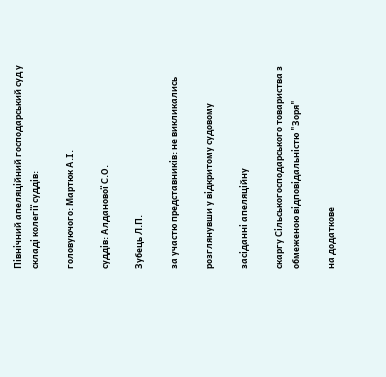Північний апеляційний господарський суд у складі колегії суддів:

головуючого: Мартюк А.І.

суддів: Алданової С.О.

Зубець Л.П.

за участю представників: не викликались

розглянувши у відкритому судовому

засіданні апеляційну

скаргу Сільськогосподарського товариства з обмеженою відповідальністю "Зоря"

на додаткове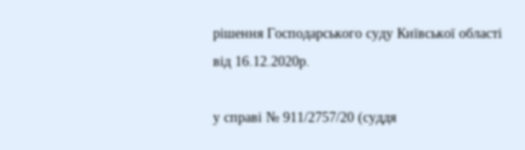рішення Господарського суду Київської області від 16.12.2020р.

у справі № 911/2757/20 (суддя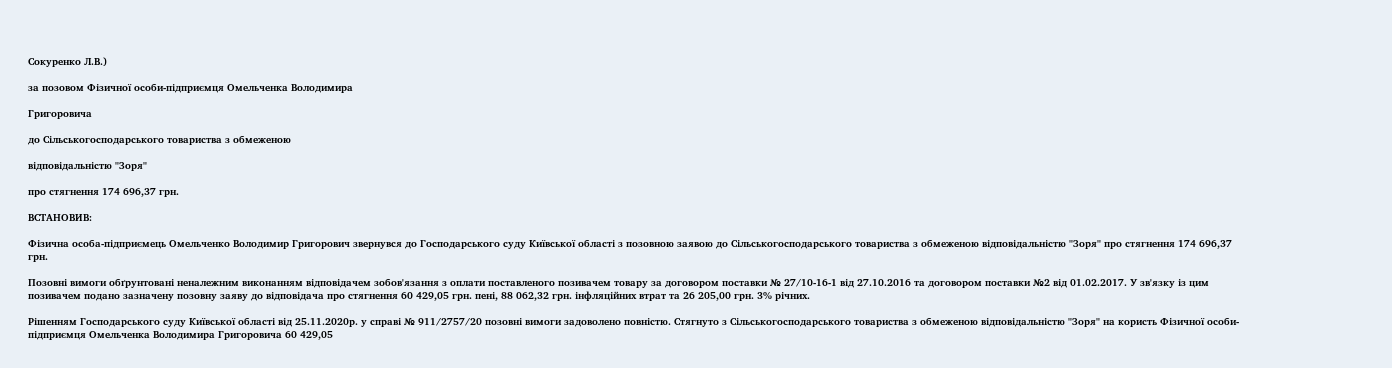Сокуренко Л.В.)

за позовом Фізичної особи-підприємця Омельченка Володимира

Григоровича

до Сільськогосподарського товариства з обмеженою

відповідальністю "Зоря"

про стягнення 174 696,37 грн.

ВСТАНОВИВ:

Фізична особа-підприємець Омельченко Володимир Григорович звернувся до Господарського суду Київської області з позовною заявою до Сільськогосподарського товариства з обмеженою відповідальністю "Зоря" про стягнення 174 696,37 грн.

Позовні вимоги обґрунтовані неналежним виконанням відповідачем зобов'язання з оплати поставленого позивачем товару за договором поставки № 27/10-16-1 від 27.10.2016 та договором поставки №2 від 01.02.2017. У зв'язку із цим позивачем подано зазначену позовну заяву до відповідача про стягнення 60 429,05 грн. пені, 88 062,32 грн. інфляційних втрат та 26 205,00 грн. 3% річних.

Рішенням Господарського суду Київської області від 25.11.2020р. у справі № 911/2757/20 позовні вимоги задоволено повністю. Стягнуто з Сільськогосподарського товариства з обмеженою відповідальністю "Зоря" на користь Фізичної особи-підприємця Омельченка Володимира Григоровича 60 429,05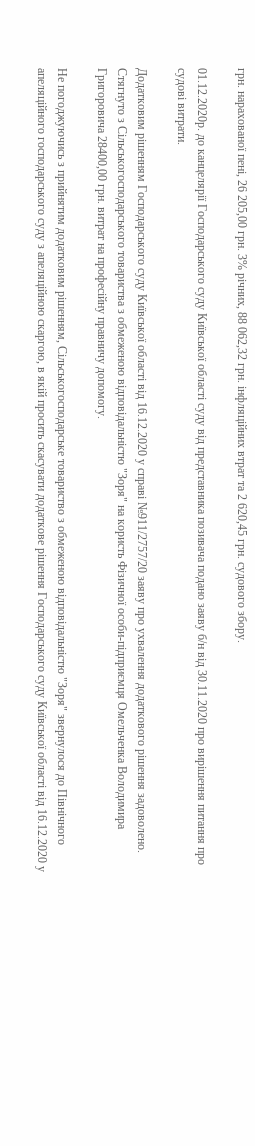грн. нарахованої пені, 26 205,00 грн. 3% річних, 88 062,32 грн. інфляційних втрат та 2 620,45 грн. судового збору.

01.12.2020р. до канцелярії Господарського суду Київської області суду від представника позивача подано заяву б/н від 30.11.2020 про вирішення питання про судові витрати.

Додатковим рішенням Господарського суду Київської області від 16.12.2020 у справі №911/2757/20 заяву про ухвалення додаткового рішення задоволено. Стягнуто з Сільськогосподарського товариства з обмеженою відповідальністю "Зоря" на користь Фізичної особи-підприємця Омельченка Володимира Григоровича 28400,00 грн. витрат на професійну правничу допомогу.

Не погоджуючись з прийнятим додатковим рішенням, Сільськогосподарське товариство з обмеженою відповідальністю "Зоря" звернулося до Північного апеляційного господарського суду з апеляційною скаргою, в якій просить скасувати додаткове рішення Господарського суду Київської області від 16.12.2020 у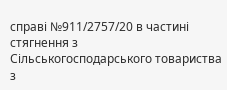справі №911/2757/20 в частині стягнення з Сільськогосподарського товариства з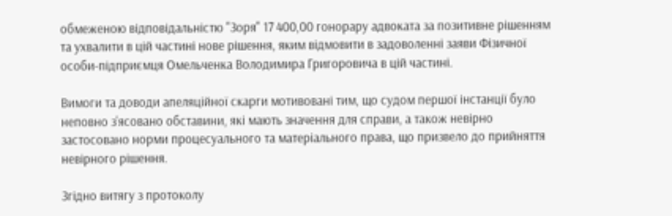обмеженою відповідальністю "Зоря" 17 400,00 гонорару адвоката за позитивне рішенням та ухвалити в цій частині нове рішення, яким відмовити в задоволенні заяви Фізичної особи-підприємця Омельченка Володимира Григоровича в цій частині.

Вимоги та доводи апеляційної скарги мотивовані тим, що судом першої інстанції було неповно з'ясовано обставини, які мають значення для справи, а також невірно застосовано норми процесуального та матеріального права, що призвело до прийняття невірного рішення.

Згідно витягу з протоколу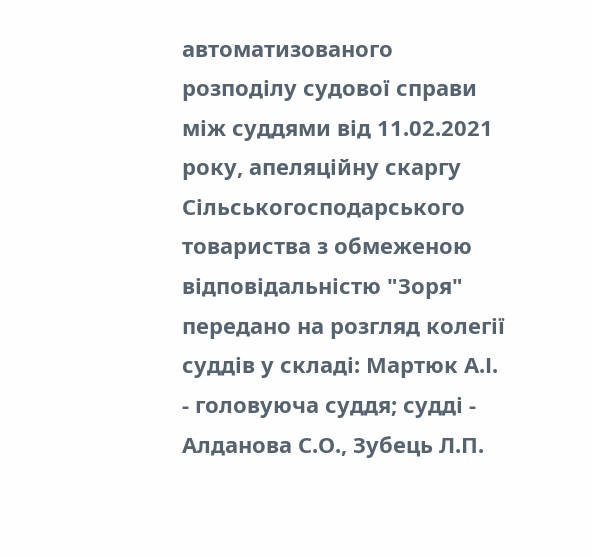автоматизованого розподілу судової справи між суддями від 11.02.2021 року, апеляційну скаргу Сільськогосподарського товариства з обмеженою відповідальністю "Зоря" передано на розгляд колегії суддів у складі: Мартюк А.І. - головуюча суддя; судді - Алданова С.О., Зубець Л.П.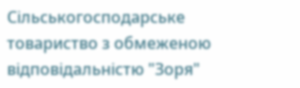Сільськогосподарське товариство з обмеженою відповідальністю "Зоря"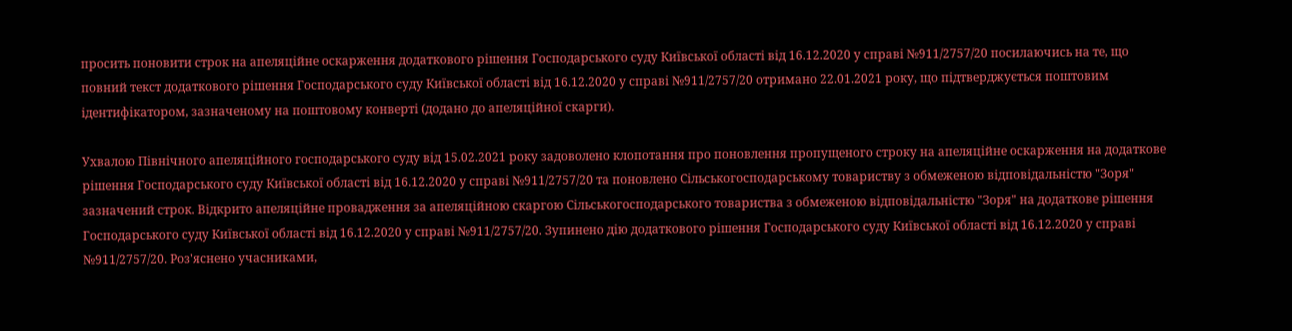просить поновити строк на апеляційне оскарження додаткового рішення Господарського суду Київської області від 16.12.2020 у справі №911/2757/20 посилаючись на те, що повний текст додаткового рішення Господарського суду Київської області від 16.12.2020 у справі №911/2757/20 отримано 22.01.2021 року, що підтверджується поштовим ідентифікатором, зазначеному на поштовому конверті (додано до апеляційної скарги).

Ухвалою Північного апеляційного господарського суду від 15.02.2021 року задоволено клопотання про поновлення пропущеного строку на апеляційне оскарження на додаткове рішення Господарського суду Київської області від 16.12.2020 у справі №911/2757/20 та поновлено Сільськогосподарському товариству з обмеженою відповідальністю "Зоря" зазначений строк. Відкрито апеляційне провадження за апеляційною скаргою Сільськогосподарського товариства з обмеженою відповідальністю "Зоря" на додаткове рішення Господарського суду Київської області від 16.12.2020 у справі №911/2757/20. Зупинено дію додаткового рішення Господарського суду Київської області від 16.12.2020 у справі №911/2757/20. Роз'яснено учасниками,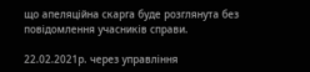що апеляційна скарга буде розглянута без повідомлення учасників справи.

22.02.2021р. через управління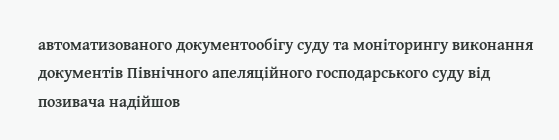автоматизованого документообігу суду та моніторингу виконання документів Північного апеляційного господарського суду від позивача надійшов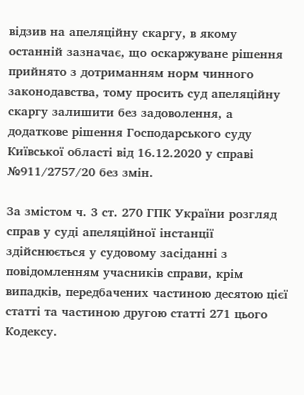відзив на апеляційну скаргу, в якому останній зазначає, що оскаржуване рішення прийнято з дотриманням норм чинного законодавства, тому просить суд апеляційну скаргу залишити без задоволення, а додаткове рішення Господарського суду Київської області від 16.12.2020 у справі №911/2757/20 без змін.

За змістом ч. 3 ст. 270 ГПК України розгляд справ у суді апеляційної інстанції здійснюється у судовому засіданні з повідомленням учасників справи, крім випадків, передбачених частиною десятою цієї статті та частиною другою статті 271 цього Кодексу.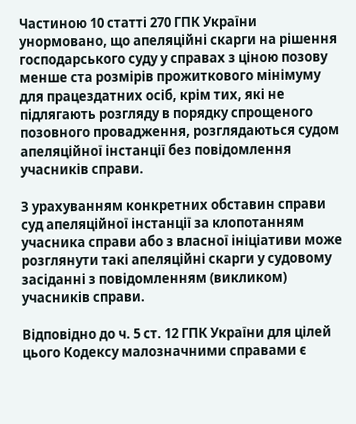Частиною 10 статті 270 ГПК України унормовано, що апеляційні скарги на рішення господарського суду у справах з ціною позову менше ста розмірів прожиткового мінімуму для працездатних осіб, крім тих, які не підлягають розгляду в порядку спрощеного позовного провадження, розглядаються судом апеляційної інстанції без повідомлення учасників справи.

З урахуванням конкретних обставин справи суд апеляційної інстанції за клопотанням учасника справи або з власної ініціативи може розглянути такі апеляційні скарги у судовому засіданні з повідомленням (викликом) учасників справи.

Відповідно до ч. 5 ст. 12 ГПК України для цілей цього Кодексу малозначними справами є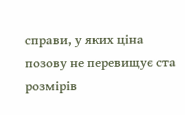справи, у яких ціна позову не перевищує ста розмірів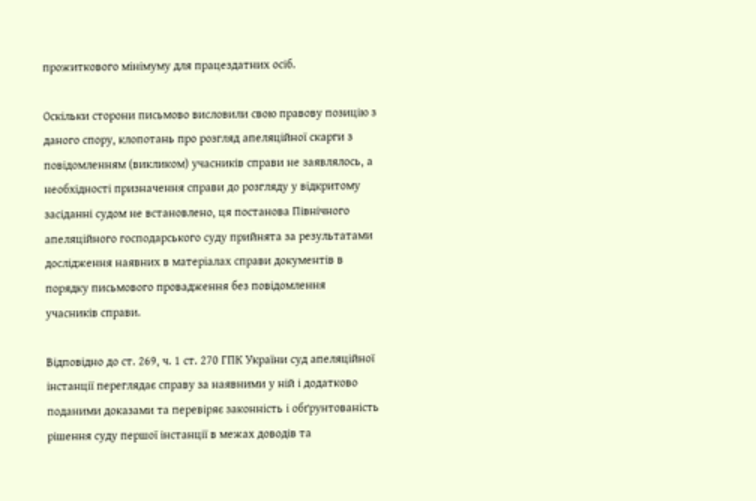прожиткового мінімуму для працездатних осіб.

Оскільки сторони письмово висловили свою правову позицію з даного спору, клопотань про розгляд апеляційної скарги з повідомленням (викликом) учасників справи не заявлялось, а необхідності призначення справи до розгляду у відкритому засіданні судом не встановлено, ця постанова Північного апеляційного господарського суду прийнята за результатами дослідження наявних в матеріалах справи документів в порядку письмового провадження без повідомлення учасників справи.

Відповідно до ст. 269, ч. 1 ст. 270 ГПК України суд апеляційної інстанції переглядає справу за наявними у ній і додатково поданими доказами та перевіряє законність і обґрунтованість рішення суду першої інстанції в межах доводів та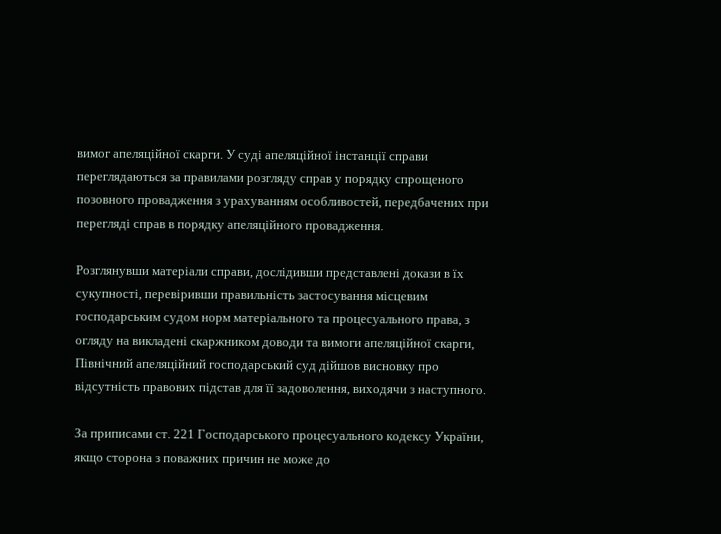вимог апеляційної скарги. У суді апеляційної інстанції справи переглядаються за правилами розгляду справ у порядку спрощеного позовного провадження з урахуванням особливостей, передбачених при перегляді справ в порядку апеляційного провадження.

Розглянувши матеріали справи, дослідивши представлені докази в їх сукупності, перевіривши правильність застосування місцевим господарським судом норм матеріального та процесуального права, з огляду на викладені скаржником доводи та вимоги апеляційної скарги, Північний апеляційний господарський суд дійшов висновку про відсутність правових підстав для її задоволення, виходячи з наступного.

За приписами ст. 221 Господарського процесуального кодексу України, якщо сторона з поважних причин не може до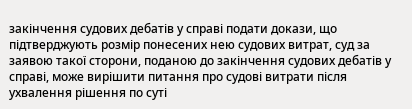закінчення судових дебатів у справі подати докази, що підтверджують розмір понесених нею судових витрат, суд за заявою такої сторони, поданою до закінчення судових дебатів у справі, може вирішити питання про судові витрати після ухвалення рішення по суті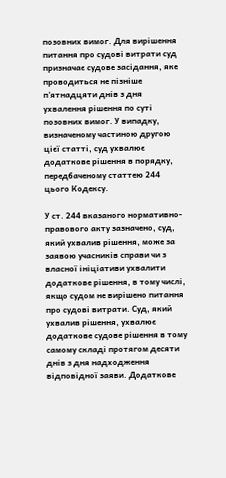позовних вимог. Для вирішення питання про судові витрати суд призначає судове засідання, яке проводиться не пізніше п'ятнадцяти днів з дня ухвалення рішення по суті позовних вимог. У випадку, визначеному частиною другою цієї статті, суд ухвалює додаткове рішення в порядку, передбаченому статтею 244 цього Кодексу.

У ст. 244 вказаного нормативно-правового акту зазначено, суд, який ухвалив рішення, може за заявою учасників справи чи з власної ініціативи ухвалити додаткове рішення, в тому числі, якщо судом не вирішено питання про судові витрати. Суд, який ухвалив рішення, ухвалює додаткове судове рішення в тому самому складі протягом десяти днів з дня надходження відповідної заяви. Додаткове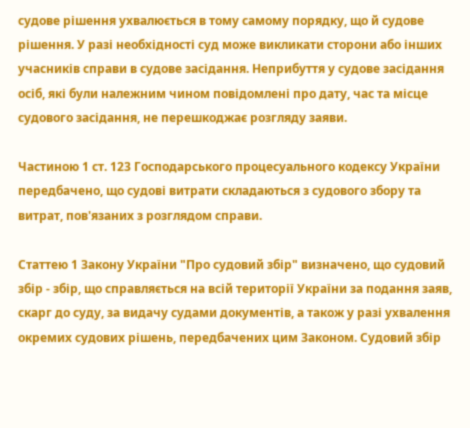судове рішення ухвалюється в тому самому порядку, що й судове рішення. У разі необхідності суд може викликати сторони або інших учасників справи в судове засідання. Неприбуття у судове засідання осіб, які були належним чином повідомлені про дату, час та місце судового засідання, не перешкоджає розгляду заяви.

Частиною 1 ст. 123 Господарського процесуального кодексу України передбачено, що судові витрати складаються з судового збору та витрат, пов'язаних з розглядом справи.

Статтею 1 Закону України "Про судовий збір" визначено, що судовий збір - збір, що справляється на всій території України за подання заяв, скарг до суду, за видачу судами документів, а також у разі ухвалення окремих судових рішень, передбачених цим Законом. Судовий збір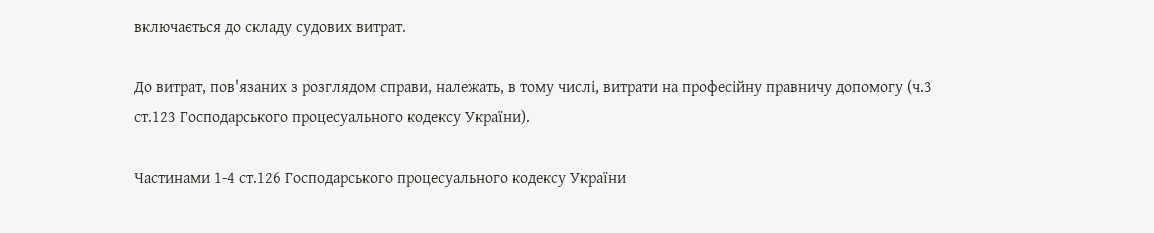включається до складу судових витрат.

До витрат, пов'язаних з розглядом справи, належать, в тому числі, витрати на професійну правничу допомогу (ч.3 ст.123 Господарського процесуального кодексу України).

Частинами 1-4 ст.126 Господарського процесуального кодексу України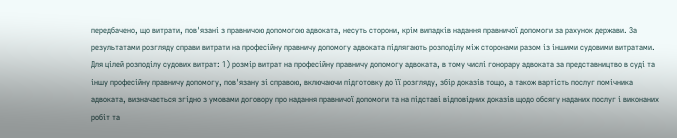передбачено, що витрати, пов'язані з правничою допомогою адвоката, несуть сторони, крім випадків надання правничої допомоги за рахунок держави. За результатами розгляду справи витрати на професійну правничу допомогу адвоката підлягають розподілу між сторонами разом із іншими судовими витратами. Для цілей розподілу судових витрат: 1) розмір витрат на професійну правничу допомогу адвоката, в тому числі гонорару адвоката за представництво в суді та іншу професійну правничу допомогу, пов'язану зі справою, включаючи підготовку до її розгляду, збір доказів тощо, а також вартість послуг помічника адвоката, визначається згідно з умовами договору про надання правничої допомоги та на підставі відповідних доказів щодо обсягу наданих послуг і виконаних робіт та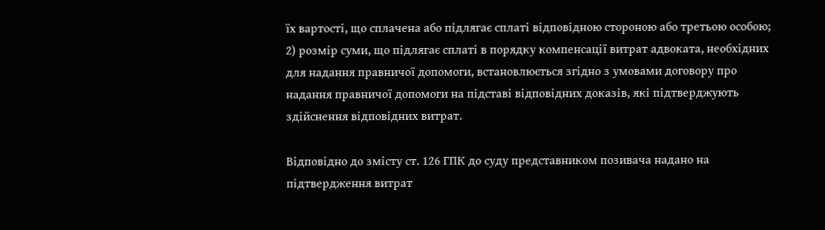їх вартості, що сплачена або підлягає сплаті відповідною стороною або третьою особою; 2) розмір суми, що підлягає сплаті в порядку компенсації витрат адвоката, необхідних для надання правничої допомоги, встановлюється згідно з умовами договору про надання правничої допомоги на підставі відповідних доказів, які підтверджують здійснення відповідних витрат.

Відповідно до змісту ст. 126 ГПК до суду представником позивача надано на підтвердження витрат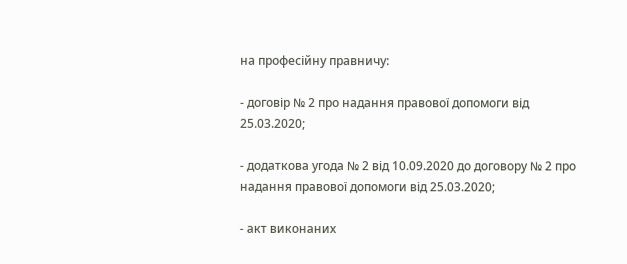на професійну правничу:

- договір № 2 про надання правової допомоги від 25.03.2020;

- додаткова угода № 2 від 10.09.2020 до договору № 2 про надання правової допомоги від 25.03.2020;

- акт виконаних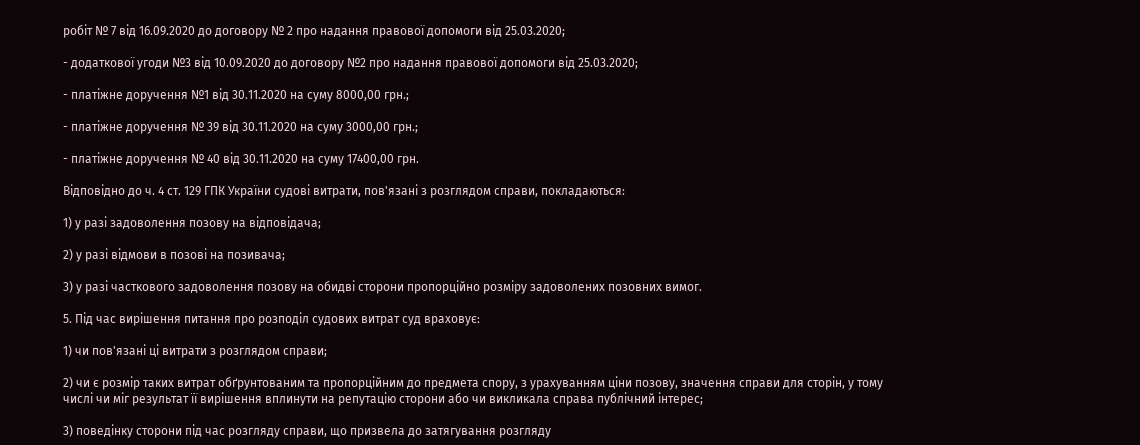робіт № 7 від 16.09.2020 до договору № 2 про надання правової допомоги від 25.03.2020;

- додаткової угоди №3 від 10.09.2020 до договору №2 про надання правової допомоги від 25.03.2020;

- платіжне доручення №1 від 30.11.2020 на суму 8000,00 грн.;

- платіжне доручення № 39 від 30.11.2020 на суму 3000,00 грн.;

- платіжне доручення № 40 від 30.11.2020 на суму 17400,00 грн.

Відповідно до ч. 4 ст. 129 ГПК України судові витрати, пов'язані з розглядом справи, покладаються:

1) у разі задоволення позову на відповідача;

2) у разі відмови в позові на позивача;

3) у разі часткового задоволення позову на обидві сторони пропорційно розміру задоволених позовних вимог.

5. Під час вирішення питання про розподіл судових витрат суд враховує:

1) чи пов'язані ці витрати з розглядом справи;

2) чи є розмір таких витрат обґрунтованим та пропорційним до предмета спору, з урахуванням ціни позову, значення справи для сторін, у тому числі чи міг результат її вирішення вплинути на репутацію сторони або чи викликала справа публічний інтерес;

3) поведінку сторони під час розгляду справи, що призвела до затягування розгляду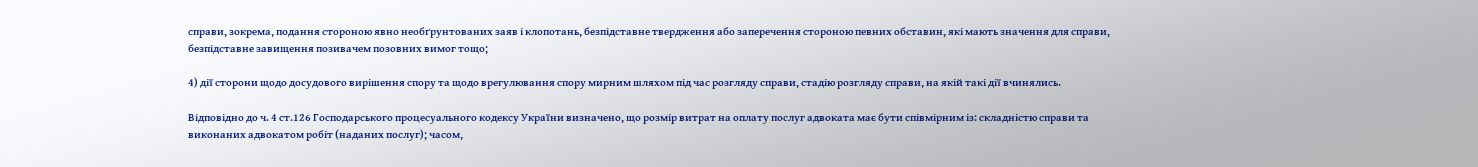справи, зокрема, подання стороною явно необґрунтованих заяв і клопотань, безпідставне твердження або заперечення стороною певних обставин, які мають значення для справи, безпідставне завищення позивачем позовних вимог тощо;

4) дії сторони щодо досудового вирішення спору та щодо врегулювання спору мирним шляхом під час розгляду справи, стадію розгляду справи, на якій такі дії вчинялись.

Відповідно до ч. 4 ст.126 Господарського процесуального кодексу України визначено, що розмір витрат на оплату послуг адвоката має бути співмірним із: складністю справи та виконаних адвокатом робіт (наданих послуг); часом,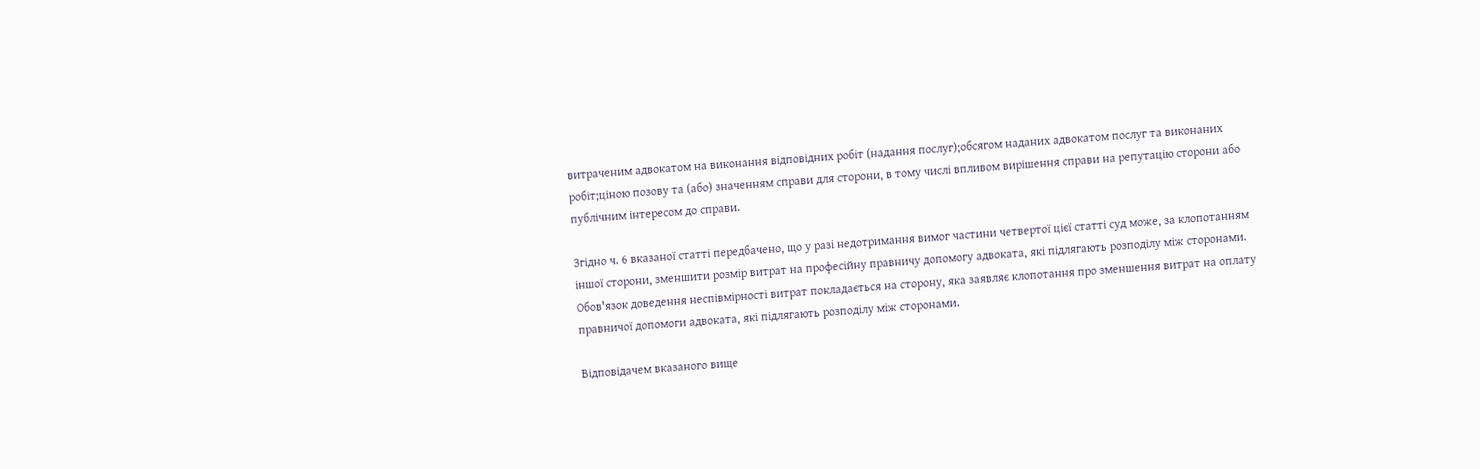витраченим адвокатом на виконання відповідних робіт (надання послуг);обсягом наданих адвокатом послуг та виконаних робіт;ціною позову та (або) значенням справи для сторони, в тому числі впливом вирішення справи на репутацію сторони або публічним інтересом до справи.

Згідно ч. 6 вказаної статті передбачено, що у разі недотримання вимог частини четвертої цієї статті суд може, за клопотанням іншої сторони, зменшити розмір витрат на професійну правничу допомогу адвоката, які підлягають розподілу між сторонами. Обов'язок доведення неспівмірності витрат покладається на сторону, яка заявляє клопотання про зменшення витрат на оплату правничої допомоги адвоката, які підлягають розподілу між сторонами.

Відповідачем вказаного вище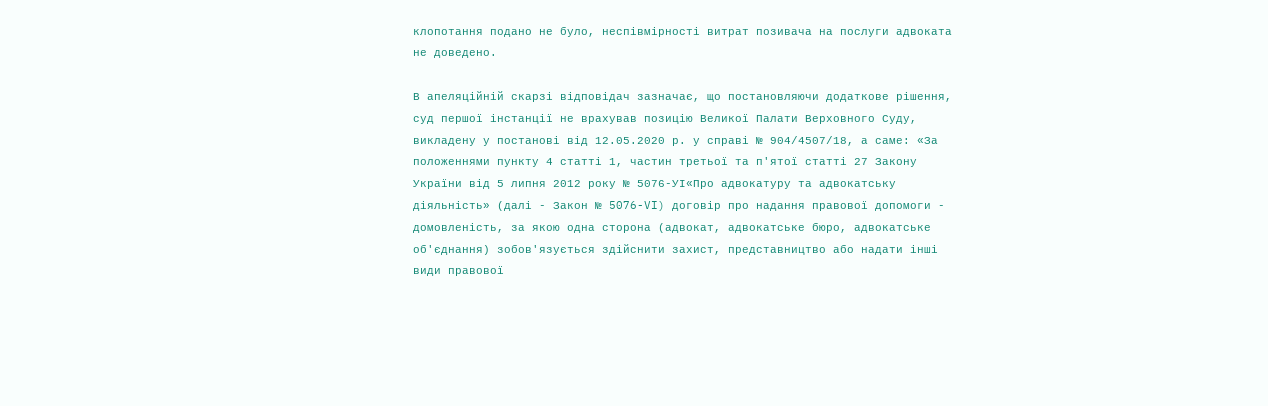клопотання подано не було, неспівмірності витрат позивача на послуги адвоката не доведено.

В апеляційній скарзі відповідач зазначає, що постановляючи додаткове рішення, суд першої інстанції не врахував позицію Великої Палати Верховного Суду, викладену у постанові від 12.05.2020 р. у справі № 904/4507/18, а саме: «За положеннями пункту 4 статті 1, частин третьої та п'ятої статті 27 Закону України від 5 липня 2012 року № 5076-УІ«Про адвокатуру та адвокатську діяльність» (далі - Закон № 5076-VI) договір про надання правової допомоги - домовленість, за якою одна сторона (адвокат, адвокатське бюро, адвокатське об'єднання) зобов'язується здійснити захист, представництво або надати інші види правової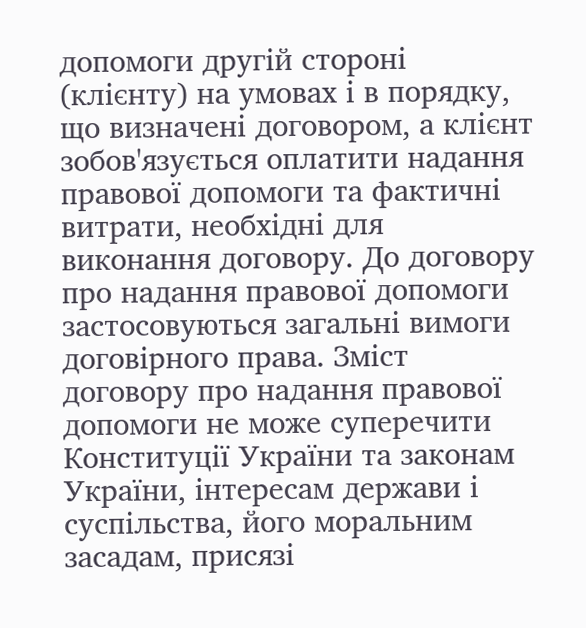допомоги другій стороні (клієнту) на умовах і в порядку, що визначені договором, а клієнт зобов'язується оплатити надання правової допомоги та фактичні витрати, необхідні для виконання договору. До договору про надання правової допомоги застосовуються загальні вимоги договірного права. Зміст договору про надання правової допомоги не може суперечити Конституції України та законам України, інтересам держави і суспільства, його моральним засадам, присязі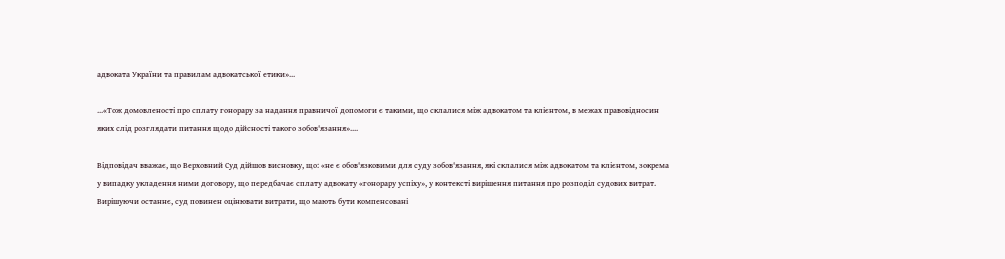адвоката України та правилам адвокатської етики»...

...«Тож домовленості про сплату гонорару за надання правничої допомоги є такими, що склалися між адвокатом та клієнтом, в межах правовідносин яких слід розглядати питання щодо дійсності такого зобов'язання»....

Відповідач вважає, що Верховний Суд дійшов висновку, що: «не є обов'язковими для суду зобов'язання, які склалися між адвокатом та клієнтом, зокрема у випадку укладення ними договору, що передбачає сплату адвокату «гонорару успіху», у контексті вирішення питання про розподіл судових витрат. Вирішуючи останнє, суд повинен оцінювати витрати, що мають бути компенсовані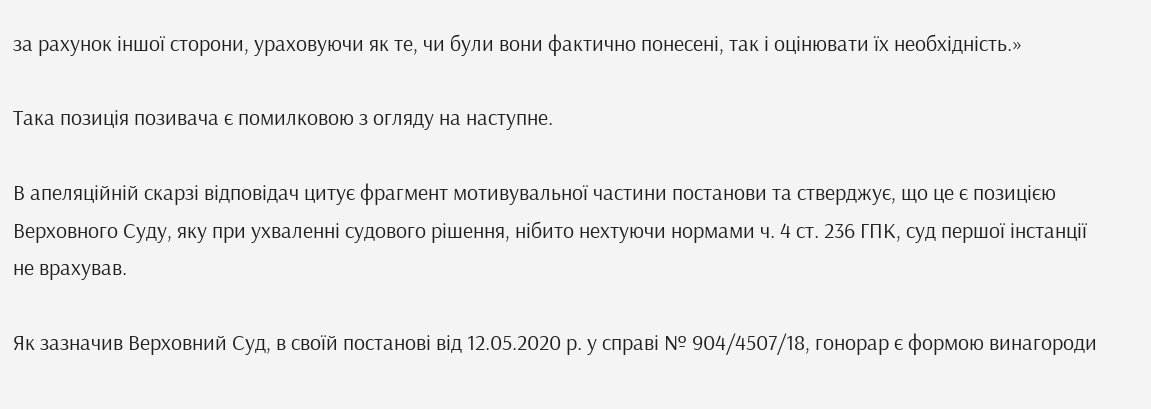за рахунок іншої сторони, ураховуючи як те, чи були вони фактично понесені, так і оцінювати їх необхідність.»

Така позиція позивача є помилковою з огляду на наступне.

В апеляційній скарзі відповідач цитує фрагмент мотивувальної частини постанови та стверджує, що це є позицією Верховного Суду, яку при ухваленні судового рішення, нібито нехтуючи нормами ч. 4 ст. 236 ГПК, суд першої інстанції не врахував.

Як зазначив Верховний Суд, в своїй постанові від 12.05.2020 р. у справі № 904/4507/18, гонорар є формою винагороди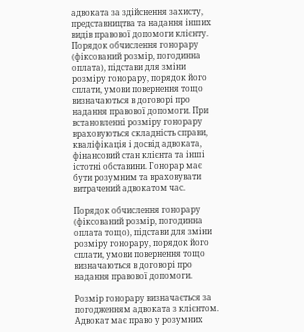адвоката за здійснення захисту, представництва та надання інших видів правової допомоги клієнту. Порядок обчислення гонорару (фіксований розмір, погодинна оплата), підстави для зміни розміру гонорару, порядок його сплати, умови повернення тощо визначаються в договорі про надання правової допомоги. При встановленні розміру гонорару враховуються складність справи, кваліфікація і досвід адвоката, фінансовий стан клієнта та інші істотні обставини. Гонорар має бути розумним та враховувати витрачений адвокатом час.

Порядок обчислення гонорару (фіксований розмір, погодинна оплата тощо), підстави для зміни розміру гонорару, порядок його сплати, умови повернення тощо визначаються в договорі про надання правової допомоги.

Розмір гонорару визначається за погодженням адвоката з клієнтом. Адвокат має право у розумних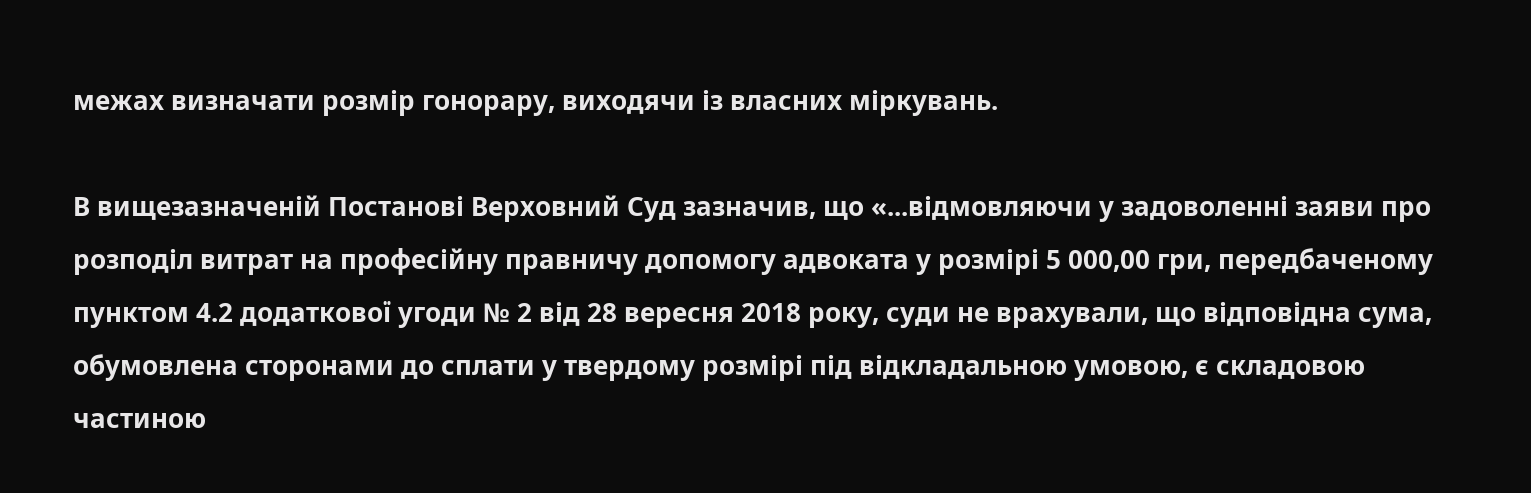межах визначати розмір гонорару, виходячи із власних міркувань.

В вищезазначеній Постанові Верховний Суд зазначив, що «...відмовляючи у задоволенні заяви про розподіл витрат на професійну правничу допомогу адвоката у розмірі 5 000,00 гри, передбаченому пунктом 4.2 додаткової угоди № 2 від 28 вересня 2018 року, суди не врахували, що відповідна сума, обумовлена сторонами до сплати у твердому розмірі під відкладальною умовою, є складовою частиною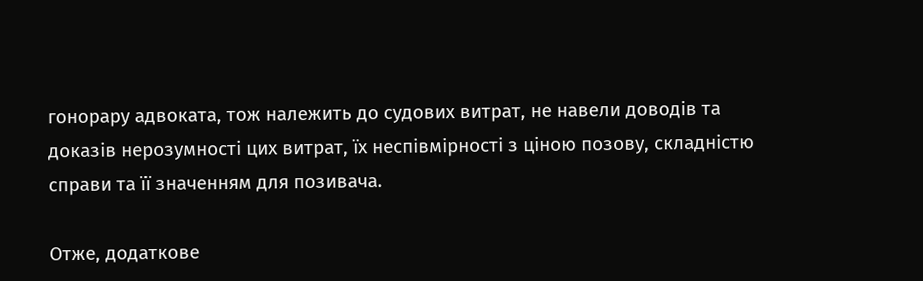гонорару адвоката, тож належить до судових витрат, не навели доводів та доказів нерозумності цих витрат, їх неспівмірності з ціною позову, складністю справи та її значенням для позивача.

Отже, додаткове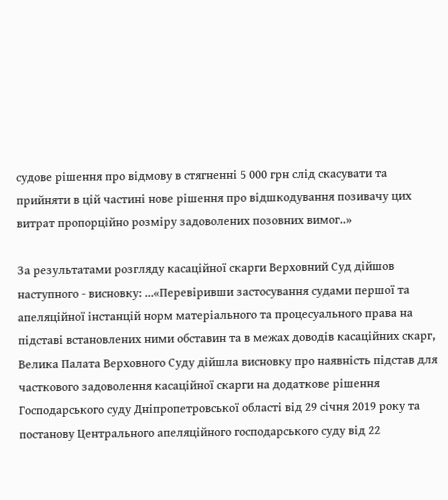судове рішення про відмову в стягненні 5 000 грн слід скасувати та прийняти в цій частині нове рішення про відшкодування позивачу цих витрат пропорційно розміру задоволених позовних вимог..»

За результатами розгляду касаційної скарги Верховний Суд дійшов наступного - висновку: ...«Перевіривши застосування судами першої та апеляційної інстанцій норм матеріального та процесуального права на підставі встановлених ними обставин та в межах доводів касаційних скарг, Велика Палата Верховного Суду дійшла висновку про наявність підстав для часткового задоволення касаційної скарги на додаткове рішення Господарського суду Дніпропетровської області від 29 січня 2019 року та постанову Центрального апеляційного господарського суду від 22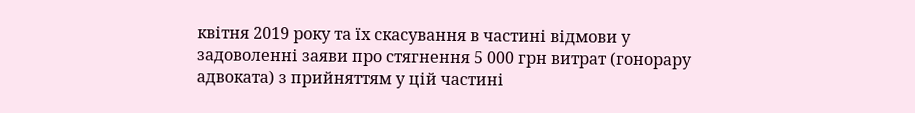квітня 2019 року та їх скасування в частині відмови у задоволенні заяви про стягнення 5 000 грн витрат (гонорару адвоката) з прийняттям у цій частині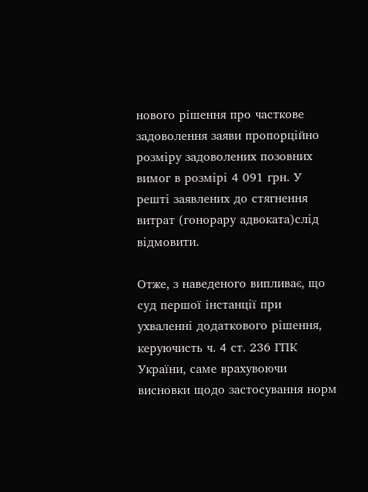нового рішення про часткове задоволення заяви пропорційно розміру задоволених позовних вимог в розмірі 4 091 грн. У решті заявлених до стягнення витрат (гонорару адвоката)слід відмовити.

Отже, з наведеного випливає, що суд першої інстанції при ухваленні додаткового рішення, керуючисть ч. 4 ст. 236 ГПК України, саме врахувоючи висновки щодо застосування норм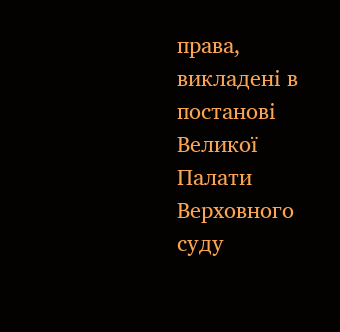права, викладені в постанові Великої Палати Верховного суду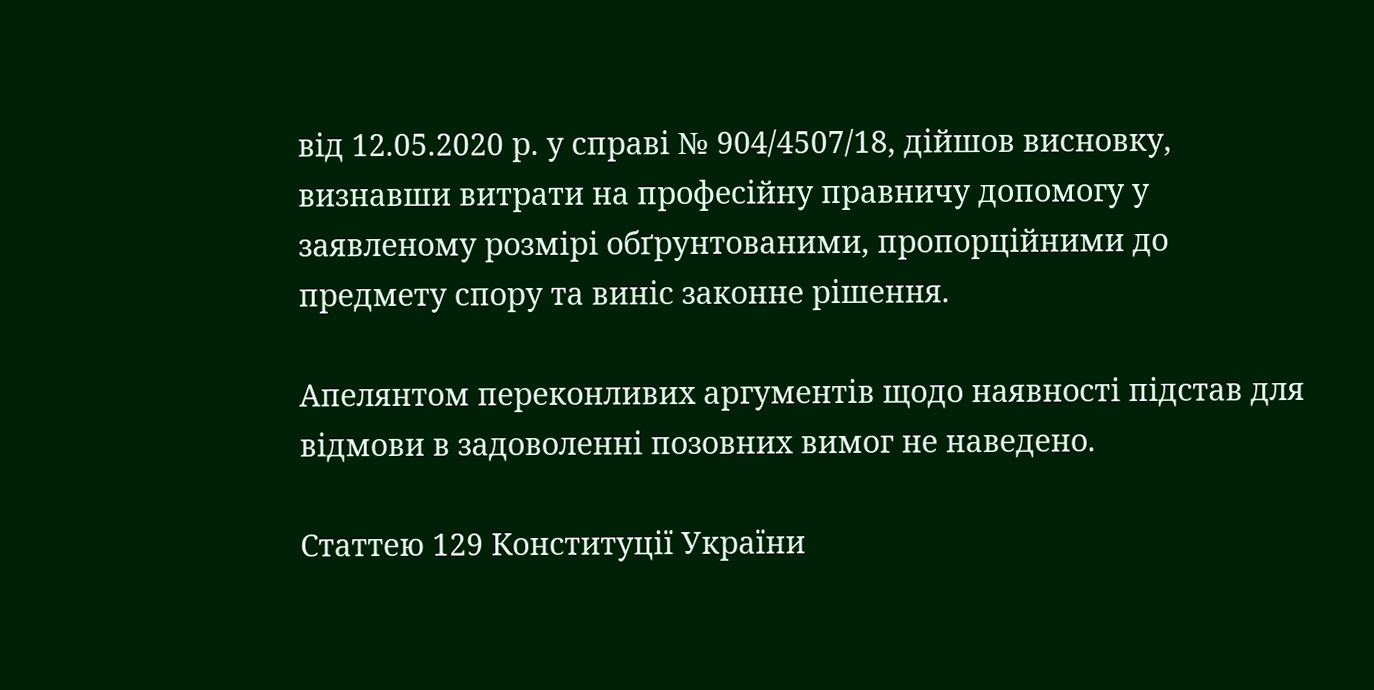від 12.05.2020 р. у справі № 904/4507/18, дійшов висновку, визнавши витрати на професійну правничу допомогу у заявленому розмірі обґрунтованими, пропорційними до предмету спору та виніс законне рішення.

Апелянтом переконливих аргументів щодо наявності підстав для відмови в задоволенні позовних вимог не наведено.

Статтею 129 Конституції України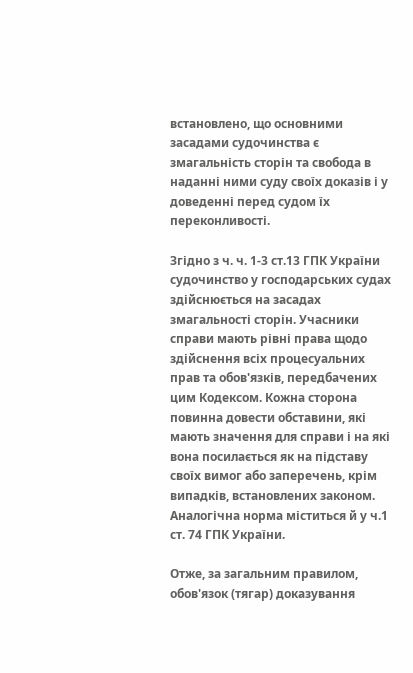встановлено, що основними засадами судочинства є змагальність сторін та свобода в наданні ними суду своїх доказів і у доведенні перед судом їх переконливості.

Згідно з ч. ч. 1-3 ст.13 ГПК України судочинство у господарських судах здійснюється на засадах змагальності сторін. Учасники справи мають рівні права щодо здійснення всіх процесуальних прав та обов'язків, передбачених цим Кодексом. Кожна сторона повинна довести обставини, які мають значення для справи і на які вона посилається як на підставу своїх вимог або заперечень, крім випадків, встановлених законом. Аналогічна норма міститься й у ч.1 ст. 74 ГПК України.

Отже, за загальним правилом, обов'язок (тягар) доказування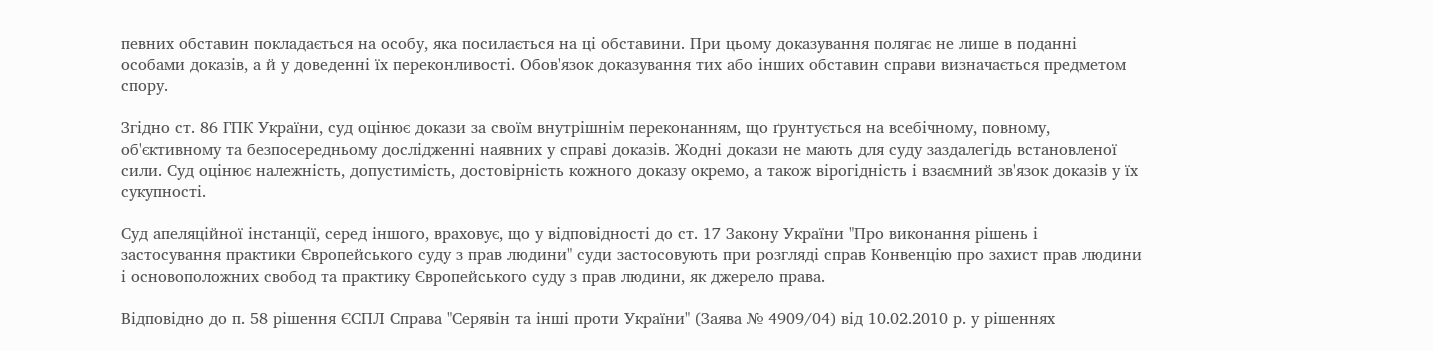певних обставин покладається на особу, яка посилається на ці обставини. При цьому доказування полягає не лише в поданні особами доказів, а й у доведенні їх переконливості. Обов'язок доказування тих або інших обставин справи визначається предметом спору.

Згідно ст. 86 ГПК України, суд оцінює докази за своїм внутрішнім переконанням, що ґрунтується на всебічному, повному, об'єктивному та безпосередньому дослідженні наявних у справі доказів. Жодні докази не мають для суду заздалегідь встановленої сили. Суд оцінює належність, допустимість, достовірність кожного доказу окремо, а також вірогідність і взаємний зв'язок доказів у їх сукупності.

Суд апеляційної інстанції, серед іншого, враховує, що у відповідності до ст. 17 Закону України "Про виконання рішень і застосування практики Європейського суду з прав людини" суди застосовують при розгляді справ Конвенцію про захист прав людини і основоположних свобод та практику Європейського суду з прав людини, як джерело права.

Відповідно до п. 58 рішення ЄСПЛ Справа "Серявін та інші проти України" (Заява № 4909/04) від 10.02.2010 р. у рішеннях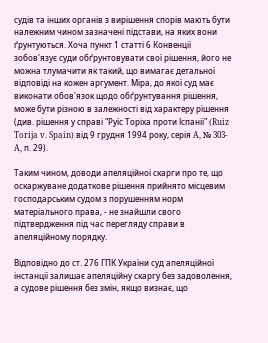судів та інших органів з вирішення спорів мають бути належним чином зазначені підстави, на яких вони ґрунтуються. Хоча пункт 1 статті 6 Конвенції зобов'язує суди обґрунтовувати свої рішення, його не можна тлумачити як такий, що вимагає детальної відповіді на кожен аргумент. Міра, до якої суд має виконати обов'язок щодо обґрунтування рішення, може бути різною в залежності від характеру рішення (див. рішення у справі "Руїс Торіха проти Іспанії" (Ruiz Torija v. Spain) від 9 грудня 1994 року, серія A, № 303-A, п. 29).

Таким чином, доводи апеляційної скарги про те, що оскаржуване додаткове рішення прийнято місцевим господарським судом з порушенням норм матеріального права, - не знайшли свого підтвердження під час перегляду справи в апеляційному порядку.

Відповідно до ст. 276 ГПК України суд апеляційної інстанції залишає апеляційну скаргу без задоволення, а судове рішення без змін, якщо визнає, що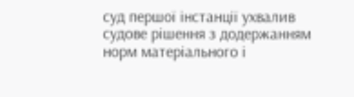суд першої інстанції ухвалив судове рішення з додержанням норм матеріального і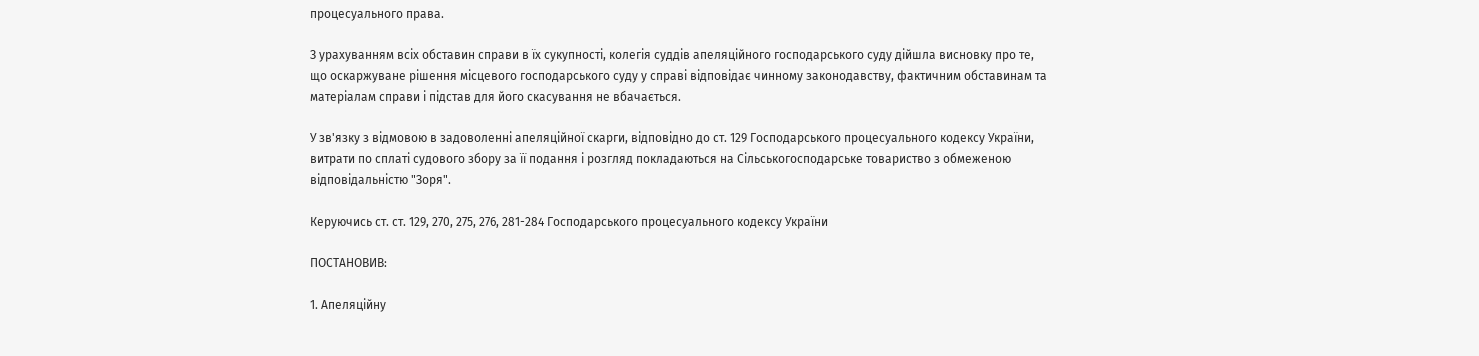процесуального права.

З урахуванням всіх обставин справи в їх сукупності, колегія суддів апеляційного господарського суду дійшла висновку про те, що оскаржуване рішення місцевого господарського суду у справі відповідає чинному законодавству, фактичним обставинам та матеріалам справи і підстав для його скасування не вбачається.

У зв'язку з відмовою в задоволенні апеляційної скарги, відповідно до ст. 129 Господарського процесуального кодексу України, витрати по сплаті судового збору за її подання і розгляд покладаються на Сільськогосподарське товариство з обмеженою відповідальністю "Зоря".

Керуючись ст. ст. 129, 270, 275, 276, 281-284 Господарського процесуального кодексу України

ПОСТАНОВИВ:

1. Апеляційну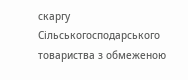скаргу Сільськогосподарського товариства з обмеженою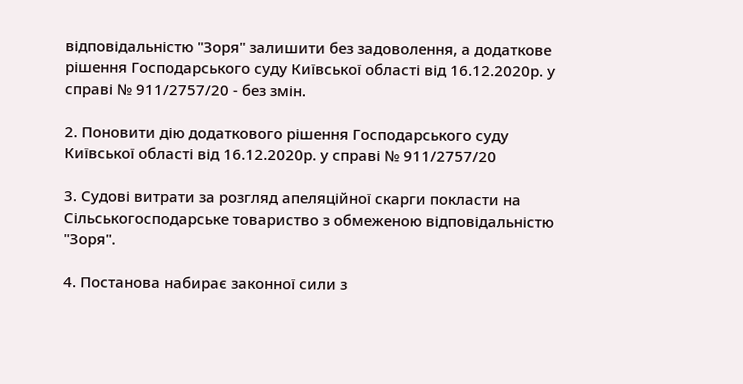відповідальністю "Зоря" залишити без задоволення, а додаткове рішення Господарського суду Київської області від 16.12.2020р. у справі № 911/2757/20 - без змін.

2. Поновити дію додаткового рішення Господарського суду Київської області від 16.12.2020р. у справі № 911/2757/20

3. Судові витрати за розгляд апеляційної скарги покласти на Сільськогосподарське товариство з обмеженою відповідальністю "Зоря".

4. Постанова набирає законної сили з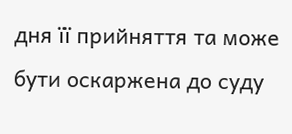дня її прийняття та може бути оскаржена до суду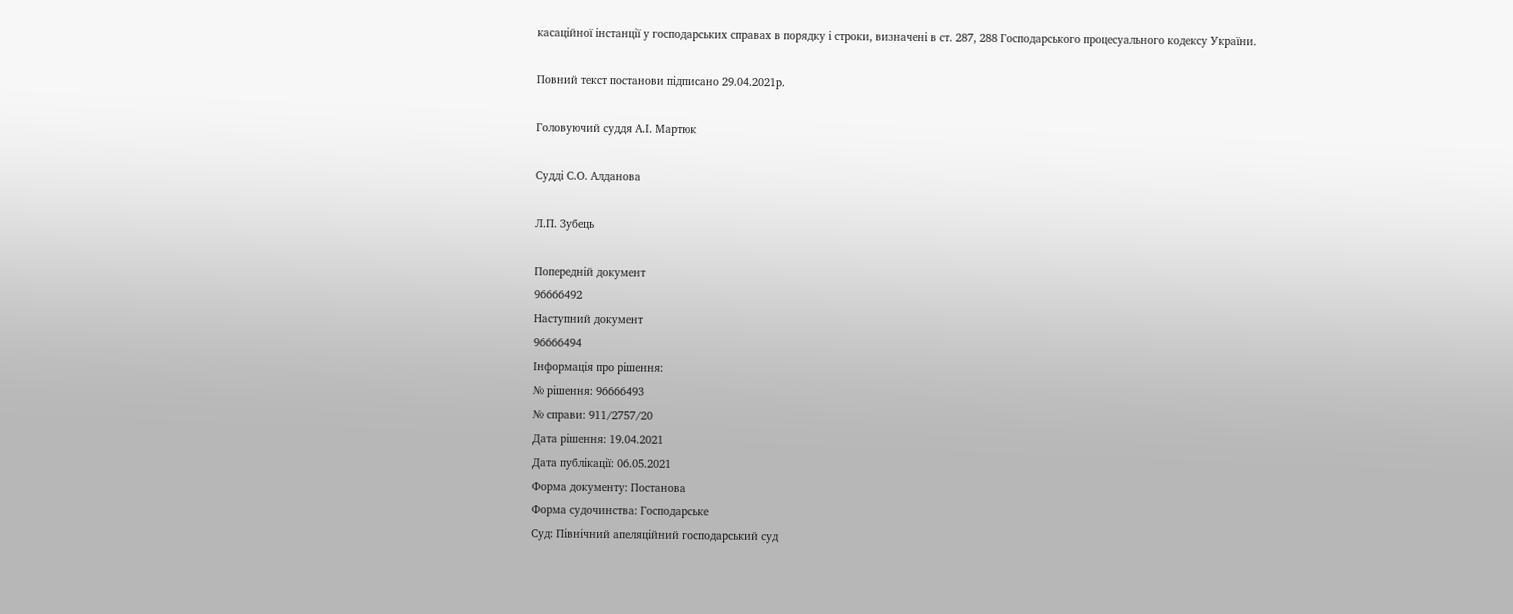касаційної інстанції у господарських справах в порядку і строки, визначені в ст. 287, 288 Господарського процесуального кодексу України.

Повний текст постанови підписано 29.04.2021р.

Головуючий суддя А.І. Мартюк

Судді С.О. Алданова

Л.П. Зубець

Попередній документ
96666492
Наступний документ
96666494
Інформація про рішення:
№ рішення: 96666493
№ справи: 911/2757/20
Дата рішення: 19.04.2021
Дата публікації: 06.05.2021
Форма документу: Постанова
Форма судочинства: Господарське
Суд: Північний апеляційний господарський суд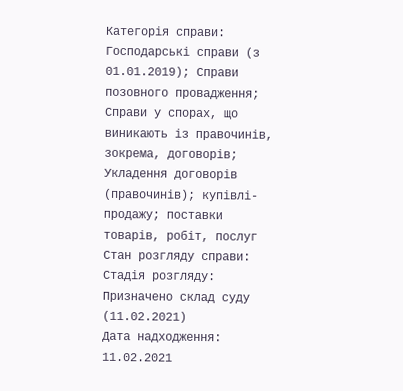Категорія справи: Господарські справи (з 01.01.2019); Справи позовного провадження; Справи у спорах, що виникають із правочинів, зокрема, договорів; Укладення договорів (правочинів); купівлі-продажу; поставки товарів, робіт, послуг
Стан розгляду справи:
Стадія розгляду: Призначено склад суду (11.02.2021)
Дата надходження: 11.02.2021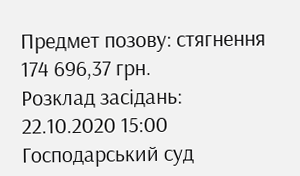Предмет позову: стягнення 174 696,37 грн.
Розклад засідань:
22.10.2020 15:00 Господарський суд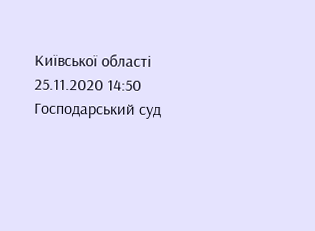Київської області
25.11.2020 14:50 Господарський суд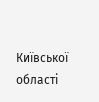Київської області